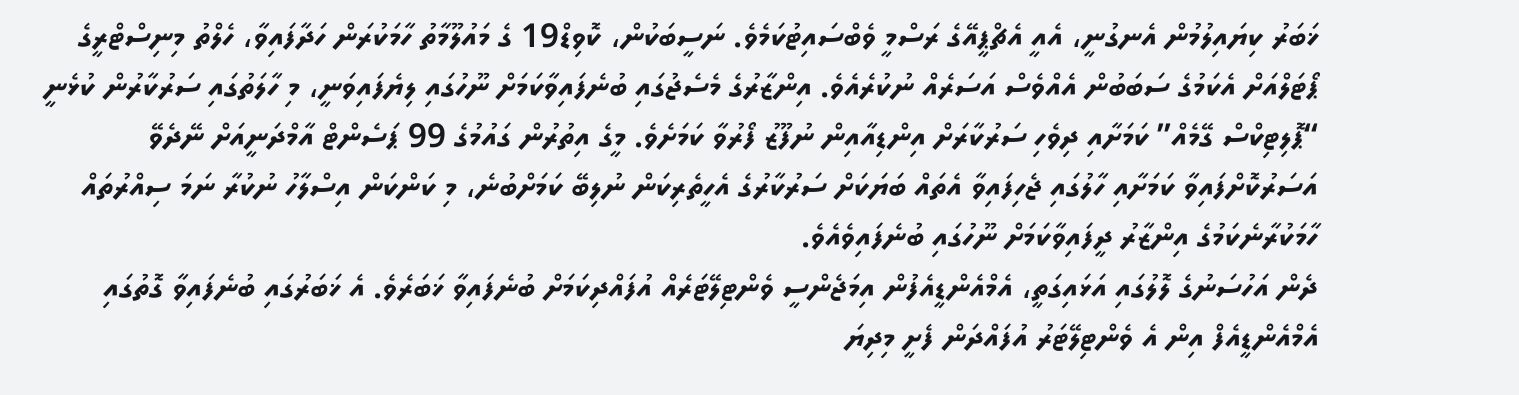ޚަބަރު ކިޔައިލުމުން އެނގުނީ، އެއީ އެޗްޕީއޭގެ ރަސްމީ ވެބްސައިޓުކަމެވެ. ނަސީބަކުން، ކޮވިޑް19 ގެ މައުލޫމާތު ހާމަކުރަން ހަދާފައިވާ، ހެލްތު މިނިސްޓްރީގެ ޕޯޓަލްއަށް އެކަމުގެ ސަބަބުން އެއްވެސް އަސަރެއް ނުކުރެއެވެ. އިންޒާރުގެ މެސެޖުގައި ބުނެފައިވާކަމަށް ނޫހުގައި ލިޔެފައިވަނީ، މި ހާލަތުގައި ސަރުކާރުން ކުޅެނީ “ޕޮލިޓިކްސް ގޭމެއް” ކަމަށާއި ދިވެހި ސަރުކާރަށް އިންޑިއާއިން ނުފޫޒު ފޯރުވާ ކަމަށެވެ. މީގެ އިތުރުން ގައުމުގެ 99 ޕަސެންޓް އާމްދަނީއަށް ނޭދެވޭ އަސަރުކޮށްފައިވާ ކަމަށާއި ހާލުގައި ޖެހިފައިވާ އެތައް ބަޔަކަށް ސަރުކާރުގެ އެހީތެރިކަން ނުލިބޭ ކަމަށްބުނެ، މި ކަންކަން އިސްލާހު ނުކުރާ ނަމަ ސިއްރުތައް ހާމަކުރާނެކަމުގެ އިންޒާރު ދީފައިވާކަމަށް ނޫހުގައި ބުނެފައިވެއެވެ.
ދެން އަހުސަނުގެ ލޮލުގައި އަޅައިގަތީ، އެމްއެންޑީއެފުން އިމަޖެންސީ ވެންޓިލޭޓަރެއް އުފައްދިކަމަށް ބުނެފައިވާ ޚަބަރެވެ. އެ ޚަބަރުގައި ބުނެފައިވާ ގޮތުގައި އެމްއެންޑީއެފް އިން އެ ވެންޓިލޭޓަރު އުފައްދަން ފެށީ މިދިޔަ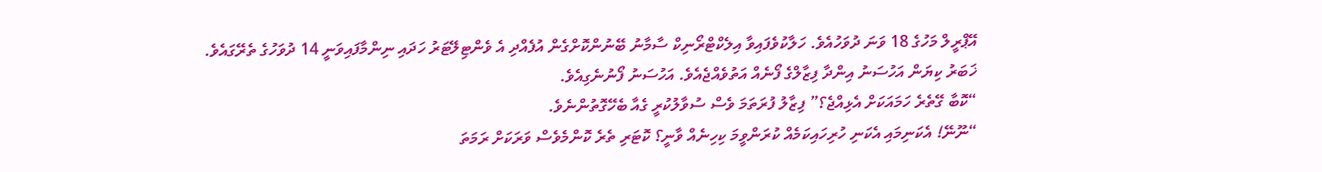އޭޕްރީލް މަހުގެ 18 ވަނަ ދުވަހުއެވެ. ހަލާކުވެފައިވާ އިލެކްޓްރޯނިކް ސާމާނު ބޭނުންކޮށްގެން އުފެއްދި އެ ވެންޓިލޭޓަރު ހަދައި ނިންމާފައިވަނީ 14 ދުވަހުގެ ތެރޭގައެވެ.
ޚަބަރު ކިޔަން އަހުސަނު އިންދާ ފިޒާލްގެ ފޯނެއް އަތުވެއްޖެއެވެ. އަހުސަނު ފޯނުނެގިއެވެ.
“ކޮބާ ގޭތެރެ ހަމައަކަށް އެޅިއްޖެ؟” ފިޒާލު ފުރަތަމަ ވެސް ސުވާލުކުރީ ގެއާ ބެހޭގޮތުންނެވެ.
“ނޫނޭ! އެކަނިމައި އެކަނި ހުރިހައިކަމެއް ކުރަންވީމަ ކިހިނެއް ވާނީ؟ ކޮޓަރި ތެރެ ކޮންމެވެސް ވަރަކަށް ރަމަތަ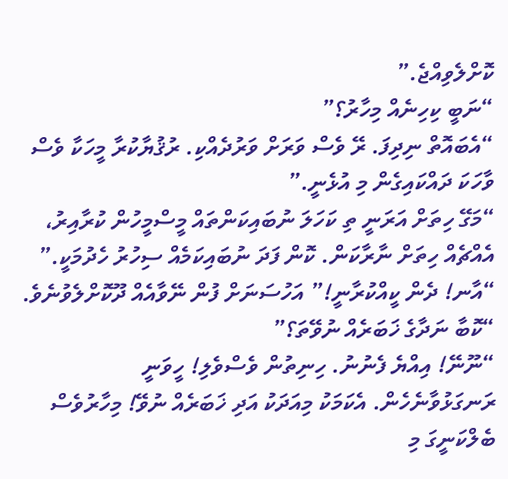ކޮށްލެވިއްޖެ.”
“ނަބީ ކިހިނެއް މިހާރު؟”
“އެބައޮތް ނިދިފަ. ރޭ ވެސް ވަރަށް ވަރުދެއްކި. ރުޤުޔާކުރާ މީހަކާ ވެސް ވާހަކަ ދައްކައިގެން މި އުޅެނީ.”
“މަގޭ ހިތަށް އަރަނީ ތި ކަހަލަ ނުބައިކަންތައް މީސްމީހުން ކުރާއިރު، އެއްޗެއް ހިތަށް ނާރާކަން. ކޮން ފަދަ ނުބައިކަމެއް ސިހުރު ހެދުމަކީ.”
“އާނ! ދެން ކީއްކުރާނީ!” އަހުސަނަށް ފުން ނޭވާއެއް ދޫކޮށްލެވުނެވެ. “ކޮބާ ނަދާގެ ޚަބަރެއް ނުވޭތަ؟”
“ނޫނޭ! އިއްޔެ ފެނުނު. ހިނިތުން ވެސްވެލި! ހީވަނީ ރަނގަޅުވާނެހެން. އެކަމަކު މިއަދަކު އަދި ޚަބަރެއް ނުވޭ! މިހާރުވެސް ބެލްކަނީގަ މި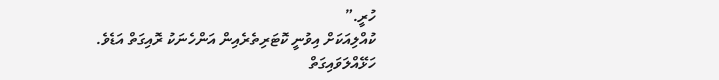ހުރީ.”
ކުއްލިއަކަށް އިވުނީ ކޮޓަރިތެރެއިން އަންހެނަކު ރޮއިގަތް އަޑެވެ. ހަޅޭއްލަވައިގަތް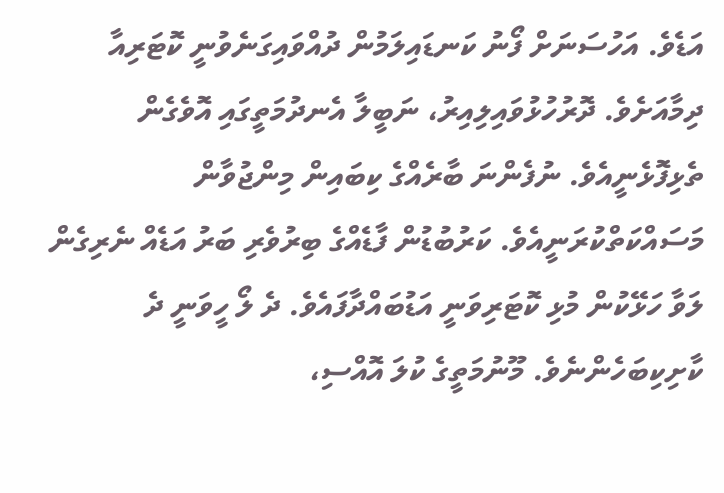އަޑެވެ. އަހުސަނަށް ފޯނު ކަނޑައިލަމުން ދުއްވައިގަނެވުނީ ކޮޓަރިއާ ދިމާއަށެވެ. ދޮރުހުޅުވައިލިއިރު، ނަބީލާ އެނދުމަތީގައި އޮވެގެން ތެޅިފޮޅެނީއެވެ. ނުފެންނަ ބާރެއްގެ ކިބައިން މިންޖުވާން މަސައްކަތްކުރަނީއެވެ. ކަރުބުޑުން ފާޑެއްގެ ބިރުވެރި ބަރު އަޑެއް ނެރިގެން ލަވާ ހަޅޭކުން މުޅި ކޮޓަރިވަނީ އަޑުބައްދާފައެވެ. ދެ ލޯ ހީވަނީ ދެ ކާށިކިބަހެންނެވެ. މޫނުމަތީގެ ކުލަ އޮއްސި،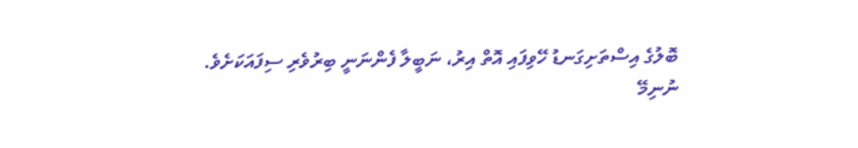ބޮލުގެ އިސްތަށިގަނޑު ހޭވިފައި އޮތް އިރު، ނަބީލާ ފެންނަނީ ބިރުވެރި ސިފައަކަށެވެ.
ނުނިމޭ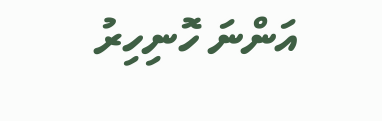އަންނަ ހޮނިހިރު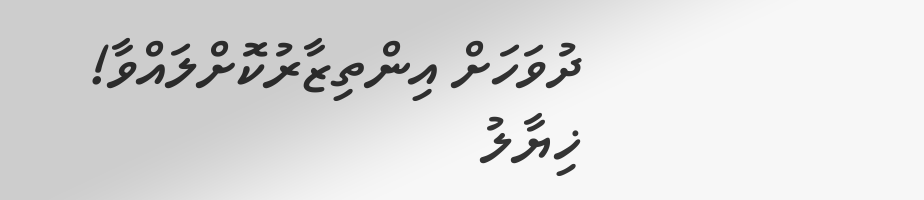ދުވަހަށް އިންތިޒާރުކޮށްލައްވާ!
ޚިޔާލު